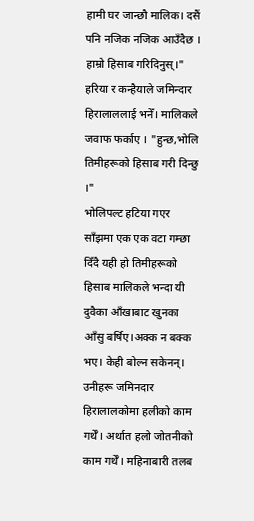हामी घर जान्छौ मालिक। दसैं पनि नजिक नजिक आउँदैछ । हाम्रो हिसाब गरिदिनुस्।" हरिया र कन्हैयाले जमिन्दार हिरालाललाई भनेँ। मालिकले जवाफ फर्काए । "हुन्छ,भोलि तिमीहरूको हिसाब गरी दिन्छु ।"
भोलिपल्ट हटिया गएर साँझमा एक एक वटा गम्छा दिँदै यही हो तिमीहरूको हिसाब मालिकले भन्दा यी दुवैका आँखाबाट खुनका आँसु बर्षिए।अक्क न बक्क भए। केही बोल्न सकेनन्। उनीहरू जमिनदार हिरालालकोमा हलीको काम गर्थेँ। अर्थात हलो जोतनीको काम गर्थेँ। महिनाबारी तलब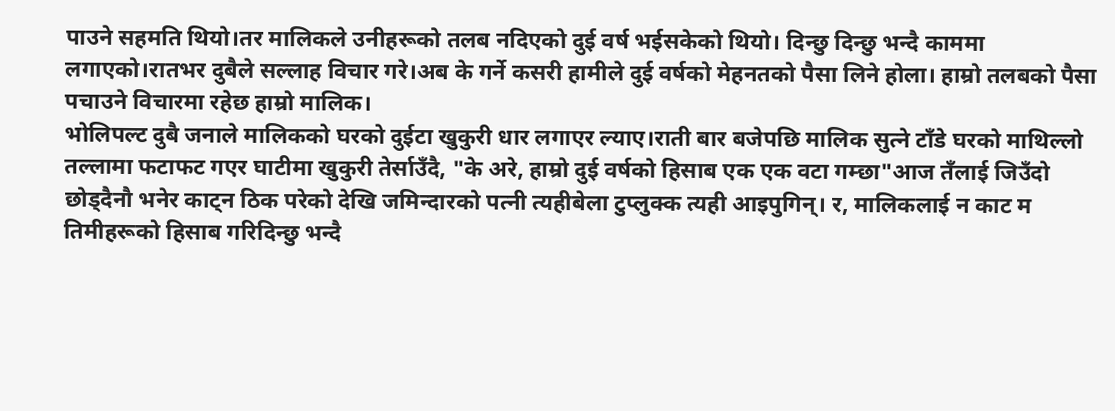पाउने सहमति थियो।तर मालिकले उनीहरूको तलब नदिएको दुई वर्ष भईसकेको थियो। दिन्छु दिन्छु भन्दै काममा लगाएको।रातभर दुबैले सल्लाह विचार गरे।अब के गर्ने कसरी हामीले दुई वर्षको मेहनतको पैसा लिने होला। हाम्रो तलबको पैसा पचाउने विचारमा रहेछ हाम्रो मालिक।
भोलिपल्ट दुबै जनाले मालिकको घरको दुईटा खुकुरी धार लगाएर ल्याए।राती बार बजेपछि मालिक सुत्ने टाँडे घरको माथिल्लो तल्लामा फटाफट गएर घाटीमा खुकुरी तेर्साउँदै, "के अरे, हाम्रो दुई वर्षको हिसाब एक एक वटा गम्छा"आज तँलाई जिउँदो छोड्दैनौ भनेर काट्न ठिक परेको देखि जमिन्दारको पत्नी त्यहीबेला टुप्लुक्क त्यही आइपुगिन्। र, मालिकलाई न काट म तिमीहरूको हिसाब गरिदिन्छु भन्दै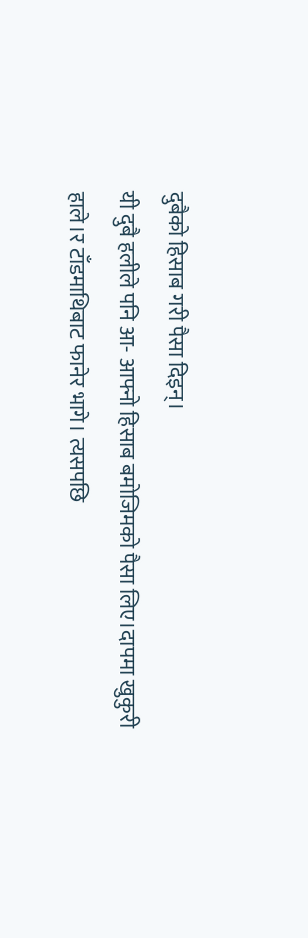दुबैको हिसाब गरी पैसा दिइन्।
यी दुबै हलीले पनि आ- आफ्नो हिसाब बमोजिमको पैसा लिए।दापमा खुकुरी हाले।र टाँडमाथिबाट फानेर भागे। त्यसपछि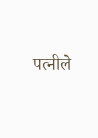पत्नीले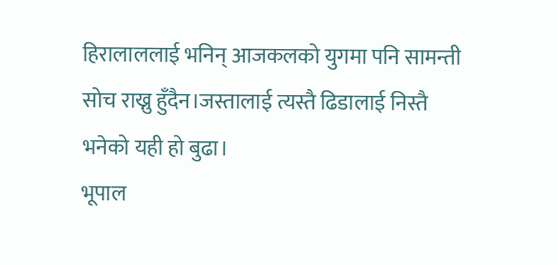हिरालाललाई भनिन् आजकलको युगमा पनि सामन्ती सोच राख्नु हुँदैन।जस्तालाई त्यस्तै ढिडालाई निस्तै भनेको यही हो बुढा।
भूपाल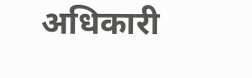अधिकारी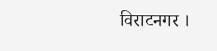विराटनगर ।